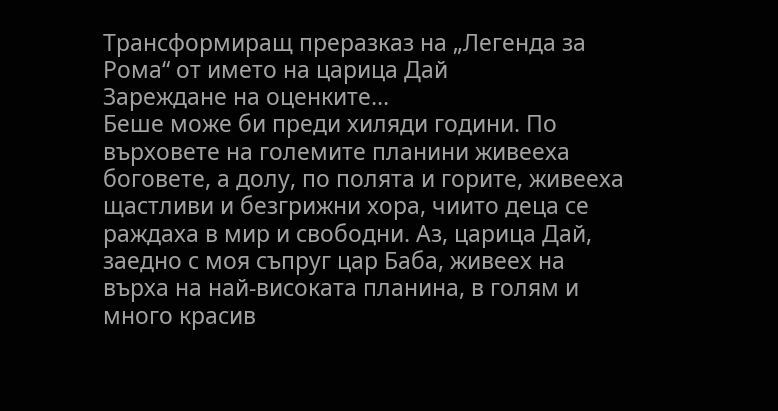Трансформиращ преразказ на „Легенда за Рома“ от името на царица Дай
Зареждане на оценките…
Беше може би преди хиляди години. По върховете на големите планини живееха боговете, а долу, по полята и горите, живееха щастливи и безгрижни хора, чиито деца се раждаха в мир и свободни. Аз, царица Дай, заедно с моя съпруг цар Баба, живеех на върха на най-високата планина, в голям и много красив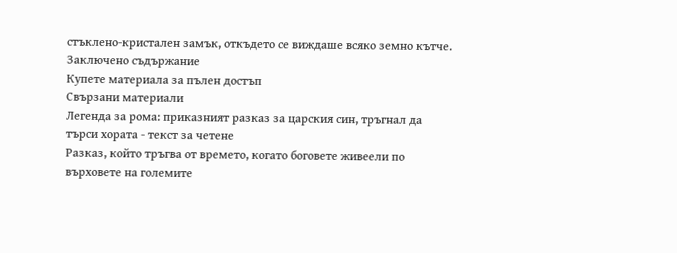стъклено-кристален замък, откъдето се виждаше всяко земно кътче.
Заключено съдържание
Купете материала за пълен достъп
Свързани материали
Легенда за рома: приказният разказ за царския син, тръгнал да търси хората - текст за четене
Разказ, който тръгва от времето, когато боговете живеели по върховете на големите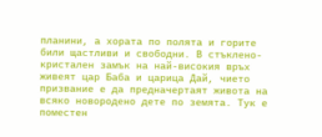планини, а хората по полята и горите били щастливи и свободни. В стъклено-кристален замък на най-високия връх живеят цар Баба и царица Дай, чието призвание е да предначертаят живота на всяко новородено дете по земята. Тук е поместен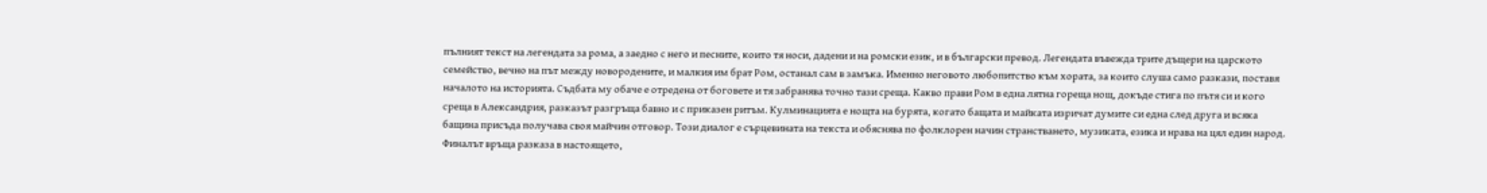пълният текст на легендата за рома, а заедно с него и песните, които тя носи, дадени и на ромски език, и в български превод. Легендата въвежда трите дъщери на царското семейство, вечно на път между новородените, и малкия им брат Ром, останал сам в замъка. Именно неговото любопитство към хората, за които слуша само разкази, поставя началото на историята. Съдбата му обаче е отредена от боговете и тя забранява точно тази среща. Какво прави Ром в една лятна гореща нощ, докъде стига по пътя си и кого среща в Александрия, разказът разгръща бавно и с приказен ритъм. Кулминацията е нощта на бурята, когато бащата и майката изричат думите си една след друга и всяка бащина присъда получава своя майчин отговор. Този диалог е сърцевината на текста и обяснява по фолклорен начин странстването, музиката, езика и нрава на цял един народ. Финалът връща разказа в настоящето,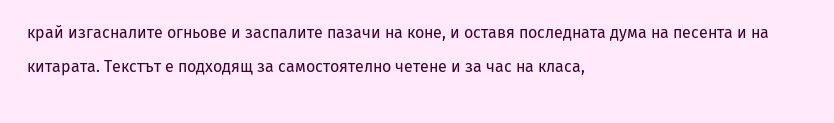край изгасналите огньове и заспалите пазачи на коне, и оставя последната дума на песента и на китарата. Текстът е подходящ за самостоятелно четене и за час на класа,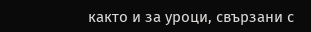както и за уроци, свързани с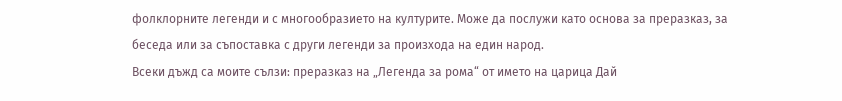фолклорните легенди и с многообразието на културите. Може да послужи като основа за преразказ, за беседа или за съпоставка с други легенди за произхода на един народ.
Всеки дъжд са моите сълзи: преразказ на „Легенда за рома“ от името на царица Дай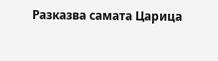Разказва самата Царица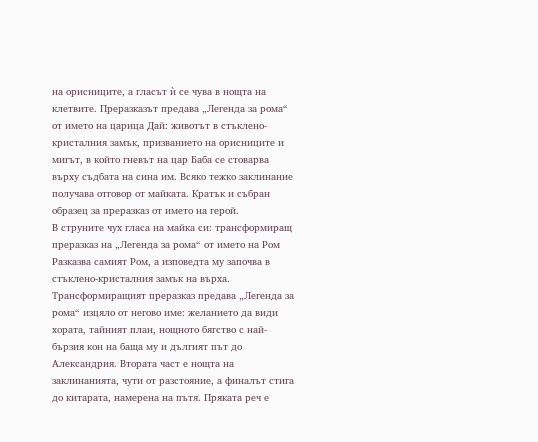на орисниците, а гласът ѝ се чува в нощта на клетвите. Преразказът предава „Легенда за рома“ от името на царица Дай: животът в стъклено-кристалния замък, призванието на орисниците и мигът, в който гневът на цар Баба се стоварва върху съдбата на сина им. Всяко тежко заклинание получава отговор от майката. Кратък и събран образец за преразказ от името на герой.
В струните чух гласа на майка си: трансформиращ преразказ на „Легенда за рома“ от името на Ром
Разказва самият Ром, а изповедта му започва в стъклено-кристалния замък на върха. Трансформиращият преразказ предава „Легенда за рома“ изцяло от негово име: желанието да види хората, тайният план, нощното бягство с най-бързия кон на баща му и дългият път до Александрия. Втората част е нощта на заклинанията, чути от разстояние, а финалът стига до китарата, намерена на пътя. Пряката реч е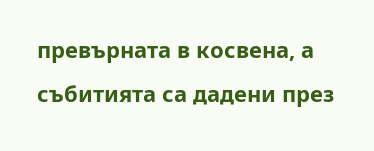превърната в косвена, а събитията са дадени през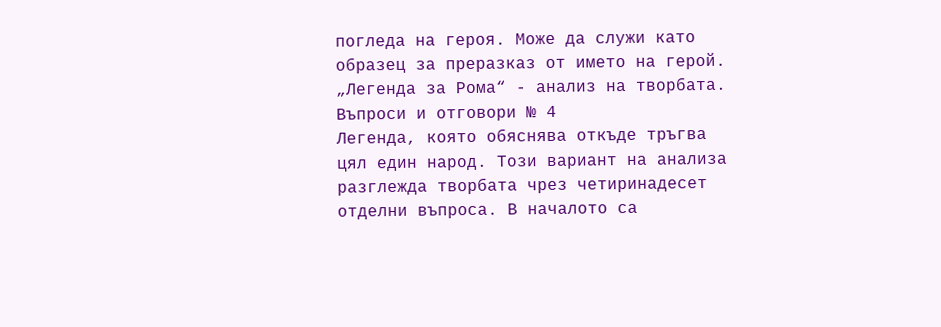погледа на героя. Може да служи като образец за преразказ от името на герой.
„Легенда за Рома“ - анализ на творбата. Въпроси и отговори № 4
Легенда, която обяснява откъде тръгва цял един народ. Този вариант на анализа разглежда творбата чрез четиринадесет отделни въпроса. В началото са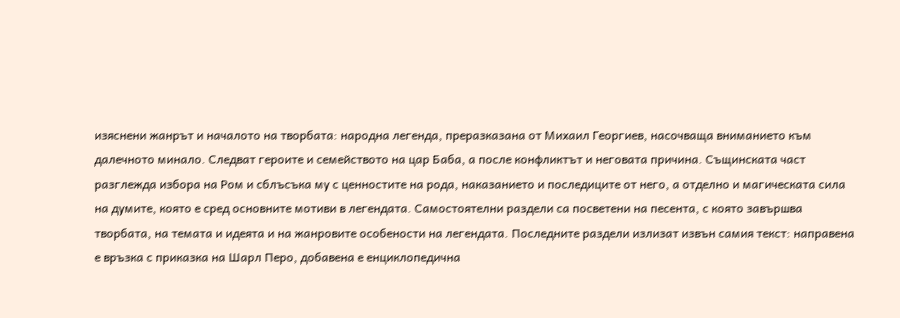изяснени жанрът и началото на творбата: народна легенда, преразказана от Михаил Георгиев, насочваща вниманието към далечното минало. Следват героите и семейството на цар Баба, а после конфликтът и неговата причина. Същинската част разглежда избора на Ром и сблъсъка му с ценностите на рода, наказанието и последиците от него, а отделно и магическата сила на думите, която е сред основните мотиви в легендата. Самостоятелни раздели са посветени на песента, с която завършва творбата, на темата и идеята и на жанровите особености на легендата. Последните раздели излизат извън самия текст: направена е връзка с приказка на Шарл Перо, добавена е енциклопедична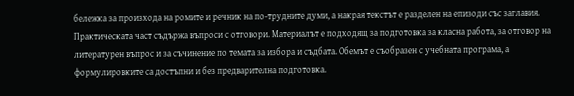бележка за произхода на ромите и речник на по-трудните думи, а накрая текстът е разделен на епизоди със заглавия. Практическата част съдържа въпроси с отговори. Материалът е подходящ за подготовка за класна работа, за отговор на литературен въпрос и за съчинение по темата за избора и съдбата. Обемът е съобразен с учебната програма, а формулировките са достъпни и без предварителна подготовка.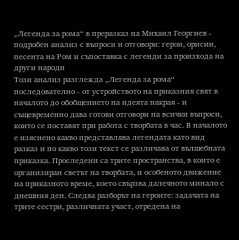„Легенда за рома“ в преразказ на Михаил Георгиев - подробен анализ с въпроси и отговори: герои, орисии, песента на Ром и съпоставка с легенди за произхода на други народи
Този анализ разглежда „Легенда за рома“ последователно - от устройството на приказния свят в началото до обобщението на идеята накрая - и същевременно дава готови отговори на всички въпроси, които се поставят при работа с творбата в час. В началото е изяснено какво представлява легендата като вид разказ и по какво този текст се различава от вълшебната приказка. Проследени са трите пространства, в които е организиран светът на творбата, и особеното движение на приказното време, което свързва далечното минало с днешния ден. Следва разборът на героите: задачата на трите сестри, различната участ, отредена на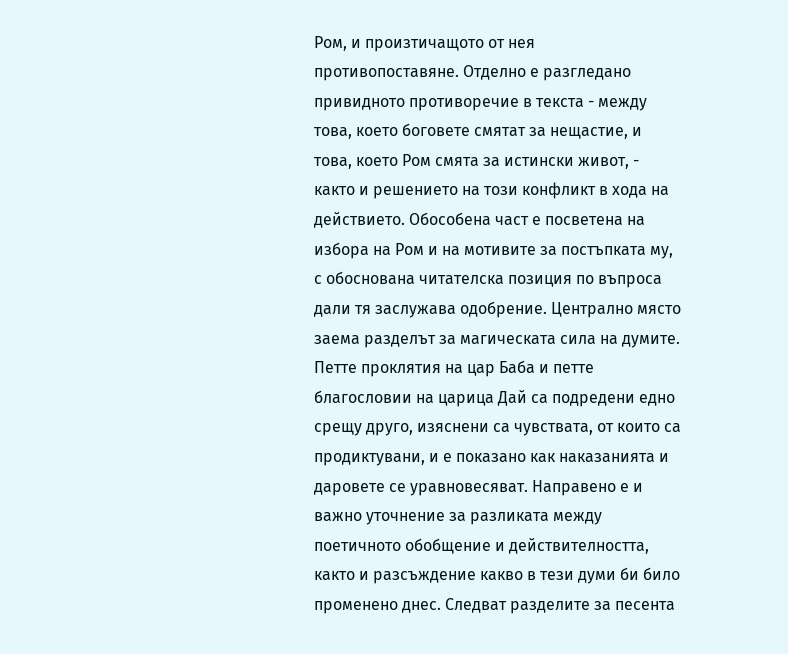Ром, и произтичащото от нея противопоставяне. Отделно е разгледано привидното противоречие в текста - между това, което боговете смятат за нещастие, и това, което Ром смята за истински живот, - както и решението на този конфликт в хода на действието. Обособена част е посветена на избора на Ром и на мотивите за постъпката му, с обоснована читателска позиция по въпроса дали тя заслужава одобрение. Централно място заема разделът за магическата сила на думите. Петте проклятия на цар Баба и петте благословии на царица Дай са подредени едно срещу друго, изяснени са чувствата, от които са продиктувани, и е показано как наказанията и даровете се уравновесяват. Направено е и важно уточнение за разликата между поетичното обобщение и действителността, както и разсъждение какво в тези думи би било променено днес. Следват разделите за песента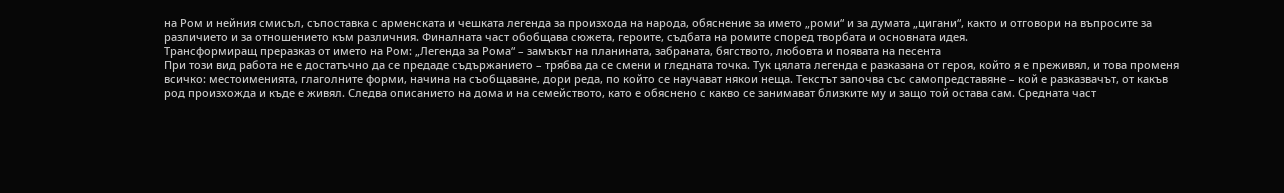на Ром и нейния смисъл, съпоставка с арменската и чешката легенда за произхода на народа, обяснение за името „роми“ и за думата „цигани“, както и отговори на въпросите за различието и за отношението към различния. Финалната част обобщава сюжета, героите, съдбата на ромите според творбата и основната идея.
Трансформиращ преразказ от името на Ром: „Легенда за Рома“ – замъкът на планината, забраната, бягството, любовта и появата на песента
При този вид работа не е достатъчно да се предаде съдържанието – трябва да се смени и гледната точка. Тук цялата легенда е разказана от героя, който я е преживял, и това променя всичко: местоименията, глаголните форми, начина на съобщаване, дори реда, по който се научават някои неща. Текстът започва със самопредставяне – кой е разказвачът, от какъв род произхожда и къде е живял. Следва описанието на дома и на семейството, като е обяснено с какво се занимават близките му и защо той остава сам. Средната част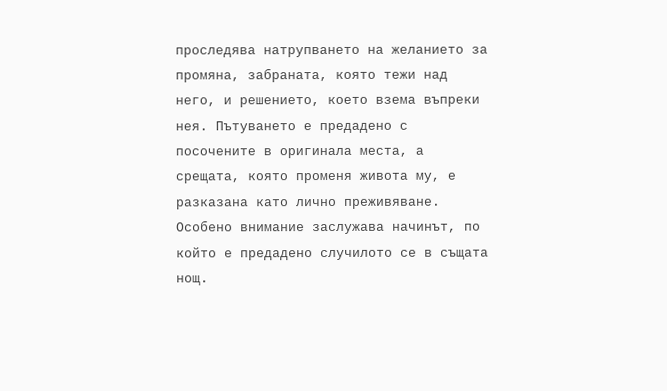проследява натрупването на желанието за промяна, забраната, която тежи над него, и решението, което взема въпреки нея. Пътуването е предадено с посочените в оригинала места, а срещата, която променя живота му, е разказана като лично преживяване. Особено внимание заслужава начинът, по който е предадено случилото се в същата нощ.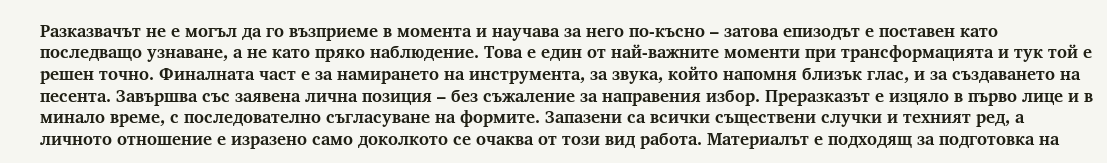Разказвачът не е могъл да го възприеме в момента и научава за него по-късно – затова епизодът е поставен като последващо узнаване, а не като пряко наблюдение. Това е един от най-важните моменти при трансформацията и тук той е решен точно. Финалната част е за намирането на инструмента, за звука, който напомня близък глас, и за създаването на песента. Завършва със заявена лична позиция – без съжаление за направения избор. Преразказът е изцяло в първо лице и в минало време, с последователно съгласуване на формите. Запазени са всички съществени случки и техният ред, а личното отношение е изразено само доколкото се очаква от този вид работа. Материалът е подходящ за подготовка на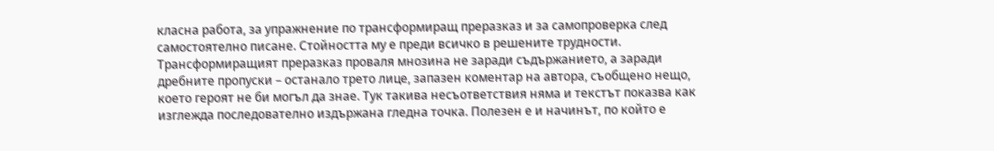класна работа, за упражнение по трансформиращ преразказ и за самопроверка след самостоятелно писане. Стойността му е преди всичко в решените трудности. Трансформиращият преразказ проваля мнозина не заради съдържанието, а заради дребните пропуски – останало трето лице, запазен коментар на автора, съобщено нещо, което героят не би могъл да знае. Тук такива несъответствия няма и текстът показва как изглежда последователно издържана гледна точка. Полезен е и начинът, по който е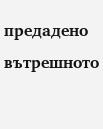предадено вътрешното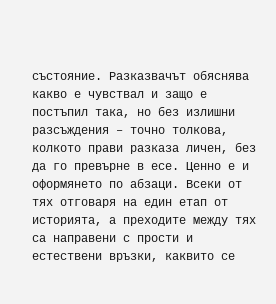състояние. Разказвачът обяснява какво е чувствал и защо е постъпил така, но без излишни разсъждения – точно толкова, колкото прави разказа личен, без да го превърне в есе. Ценно е и оформянето по абзаци. Всеки от тях отговаря на един етап от историята, а преходите между тях са направени с прости и естествени връзки, каквито се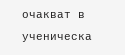очакват в ученическа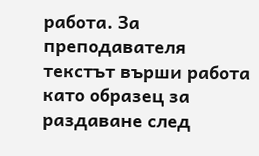работа. За преподавателя текстът върши работа като образец за раздаване след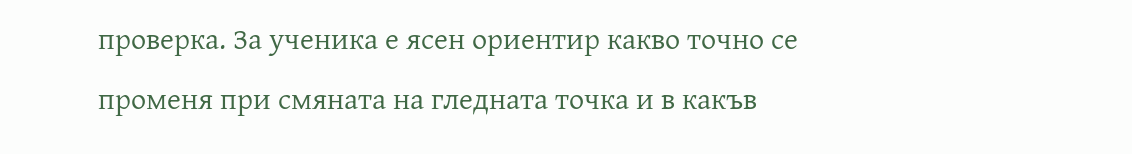проверка. За ученика е ясен ориентир какво точно се променя при смяната на гледната точка и в какъв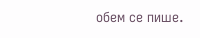обем се пише.